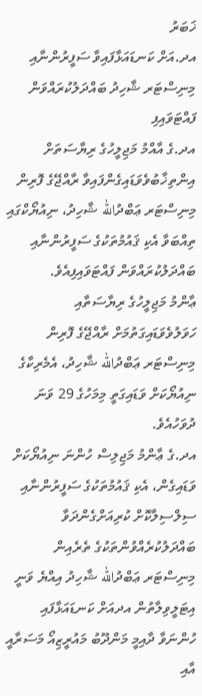ޚަބަރު
އދ.އަށް ކަނޑައަޅާފައިވާ ސަފީރުންނާއި މިނިސްޓަރ ޝާހިދު ބައްދަލުކުރައްވަން ފައްޓަވައިފި
އދ.ގެ އާއްމު މަޖިލީހުގެ ރިޔާސަތަށް އިންތިޚާބުވެވަޑައިގެންފައިވާ ރާއްޖޭގެ ފޮރިން މިނިސްޓަރ ޢަބްދުالله ޝާހިދު، ނިއުޔޯކްގައި ތިއްބަވާ އެކި ޤައުމުތަކުގެ ސަފީރުންނާއި ބައްދަލުކުރައްވަން ފައްޓަވައިފިއެވެ.
ޢާންމު މަޖިލީހުގެ ރިޔާސަތާއި ހަވަލުވެވަޑައިގަތުމަށް ރާއްޖޭގެ ފޮރިން މިނިސްޓަރ ޢަބްދުالله ޝާހިދު، އެމެރިކާގެ ނިއުޔޯކަށް ވަޑައިގަތީ މިމަހުގެ 29 ވަނަ ދުވަހުއެވެ.
އދ.ގެ ޢާންމު މަޖިލިސް ހުންނަ ނިއުޔޯކަށް ވަޑައިގެން، އެކި ޤައުމުތަކުގެ ސަފީރުންނާއި ސިލްސިލާކޮށް ކުރިއަށްގެންދަވާ ބައްދަލުކުރެއްވުންތަކުގެ ތެރެއިން މިނިސްޓަރ ޢަބްދުالله ޝާހިދު އިއްޔެ ވަނީ އިޓަލީވިލާތުން އދއަށް ކަނޑައަޅާފައި ހުންނަވާ ދާއިމީ މަންދޫބު މައުރީޒިއޯ މަސަރާއީ އާއި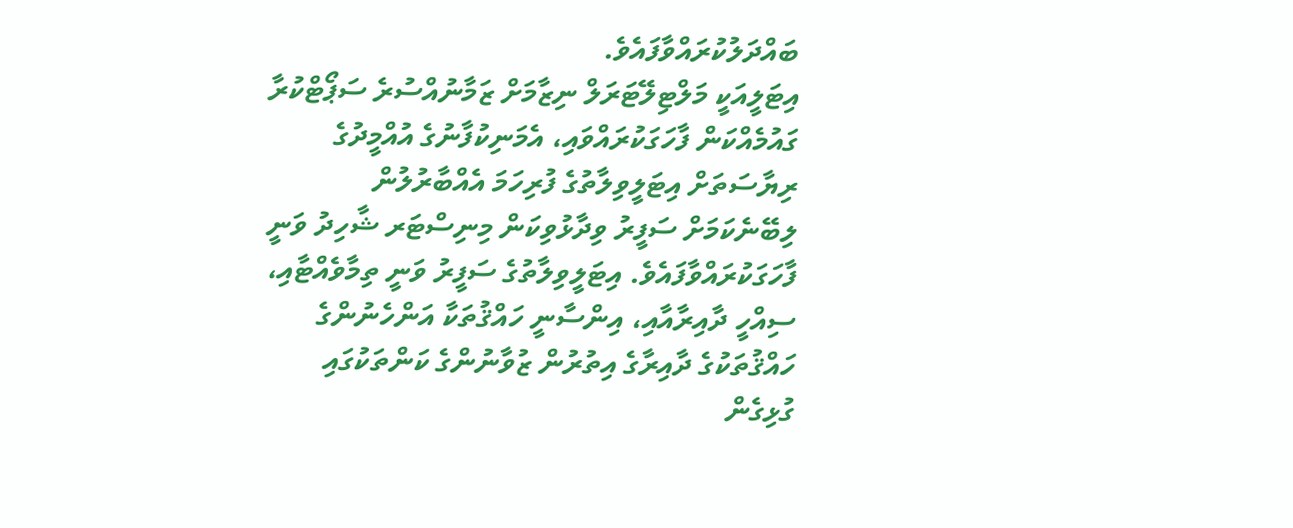ބައްދަލުކުރައްވާފައެވެ.
އިޓަލީއަކީ މަލްޓިލޭޓަރަލް ނިޒާމަށް ޒަމާނުއްސުރެ ސަޕޯޓްކުރާ ގައުމެއްކަން ފާހަގަކުރައްވައި، އެމަނިކުފާނުގެ އުއްމީދުގެ ރިޔާސަތަށް އިޓަލީވިލާތުގެ ފުރިހަމަ އެއްބާރުލުން ލިބޭނެކަމަށް ސަފީރު ވިދާޅުވިކަން މިނިސްޓަރ ޝާހިދު ވަނީ ފާހަގަކުރައްވާފައެވެ. އިޓަލީވިލާތުގެ ސަފީރު ވަނީ ތިމާވެއްޓާއި، ސިއްހީ ދާއިރާއާއި، އިންސާނީ ހައްޤުތަކާ އަންހެނުންގެ ހައްޤުތަކުގެ ދާއިރާގެ އިތުރުން ޒުވާނުންގެ ކަންތަކުގައި ގުޅިގެން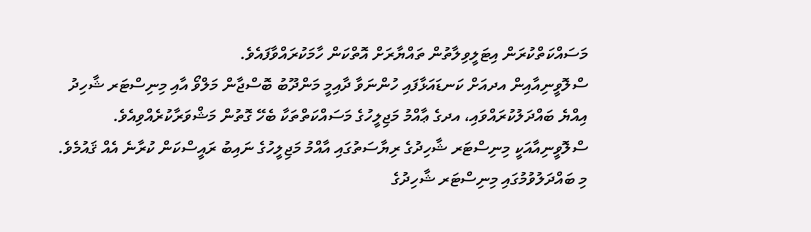މަސައްކަތްކުރަން އިޓަލީވިލާތުން ތައްޔާރަށް އޮތްކަން ހާމަކުރައްވާފައެވެ.
ސްލޮވީނިއާއިން އދއަށް ކަނޑައަޅާފައި ހުންނަވާ ދާއިމީ މަންދޫބު ބޮސްޖާން މަލްވޯ އާއި މިނިސްޓަރ ޝާހިދު އިއްޔެ ބައްދަލުކުރައްވައި، އދގެ ޢާއްމު މަޖިލީހުގެ މަސައްކަތްތަކާ ބެހޭ ގޮތުން މަޝްވަރާކުރެއްވިއެވެ.
ސްލޮވީނިއާއަކީ މިނިސްޓަރ ޝާހިދުގެ ރިޔާސަތުގައި އާއްމު މަޖިލީހުގެ ނައިބު ރައީސްކަން ކުރާނެ އެއް ޤައުމެވެ. މި ބައްދަލުވުމުގައި މިނިސްޓަރ ޝާހިދުގެ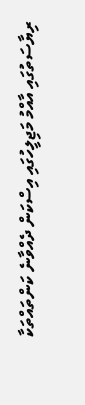ރިޔާސަތުގައި އާއްމު މަޖިލީހުގައި އިސްކަން ދެއްވާނެ ކަންތައްތަކާ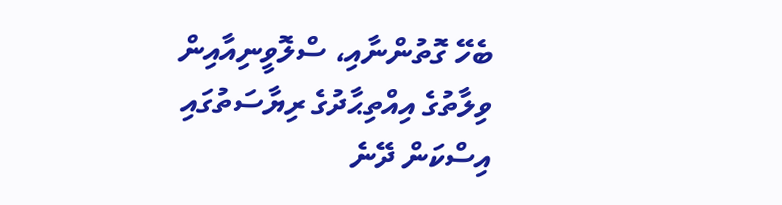ބެހޭ ގޮތުންނާއި، ސްލޮވީނިއާއިން ވިލާތުގެ އިއްތިޙާދުގެ ރިޔާސަތުގައި އިސްކަން ދޭނެ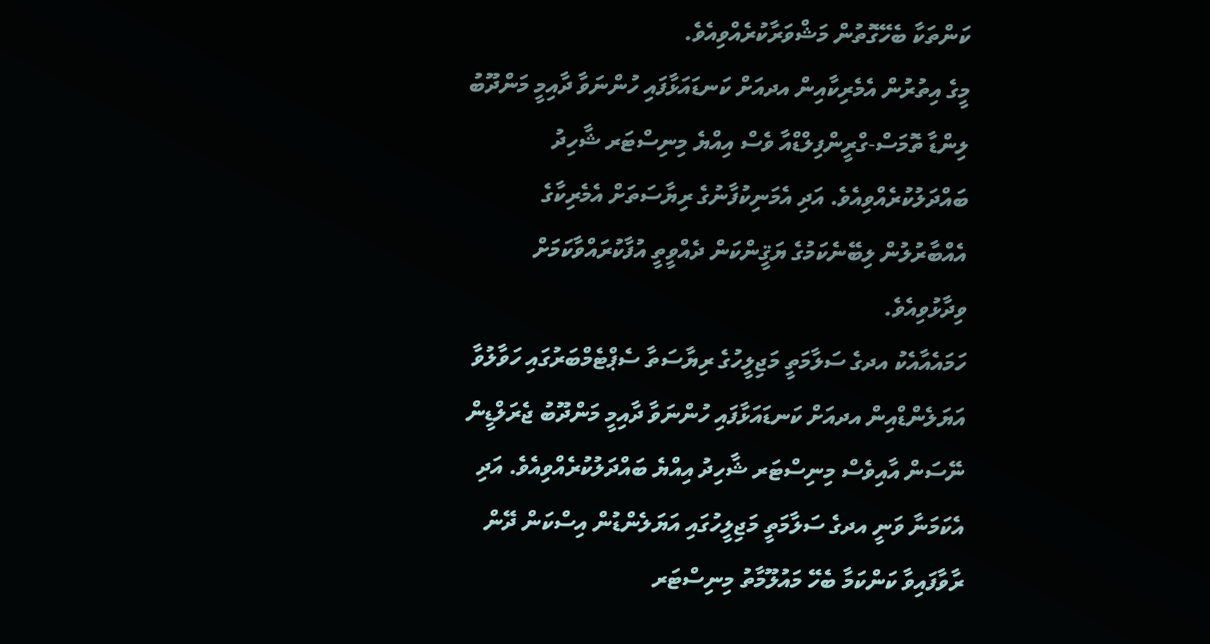ކަންތަކާ ބެހޭގޮތުން މަޝްވަރާކުރެއްވިއެވެ.
މީގެ އިތުރުން އެމެރިކާއިން އދއަށް ކަނޑައަޅާފައި ހުންނަވާ ދާއިމީ މަންދޫބު ލިންޑާ ތޮމަސް-ގްރީންފިލްޑްއާ ވެސް އިއްޔެ މިނިސްޓަރ ޝާހިދު ބައްދަލުކުރެއްވިއެވެ. އަދި އެމަނިކުފާނުގެ ރިޔާސަތަށް އެމެރިކާގެ އެއްބާރުލުން ލިބޭނެކަމުގެ ޔަޤީންކަން ދެއްވީތީ އުފާކުރައްވާކަމަށް ވިދާޅުވިއެވެ.
ހަމައެއާއެކު އދގެ ސަލާމަތީ މަޖިލީހުގެ ރިޔާސަތާ ސެޕްޓެމްބަރުގައި ހަވާލުވާ އަޔަލެންޑްއިން އދއަށް ކަނޑައަޅާފައި ހުންނަވާ ދާއިމީ މަންދޫބު ޖެރަލްޑީން ނޭސަން އާއިވެސް މިނިސްޓަރ ޝާހިދު އިއްޔެ ބައްދަލުކުރެއްވިއެވެ. އަދި އެކަމަނާ ވަނީ އދގެ ސަލާމަތީ މަޖިލީހުގައި އަޔަލެންޑުން އިސްކަން ދޭން ރާވާފައިވާ ކަންކަމާ ބެހޭ މައުލޫމާތު މިނިސްޓަރ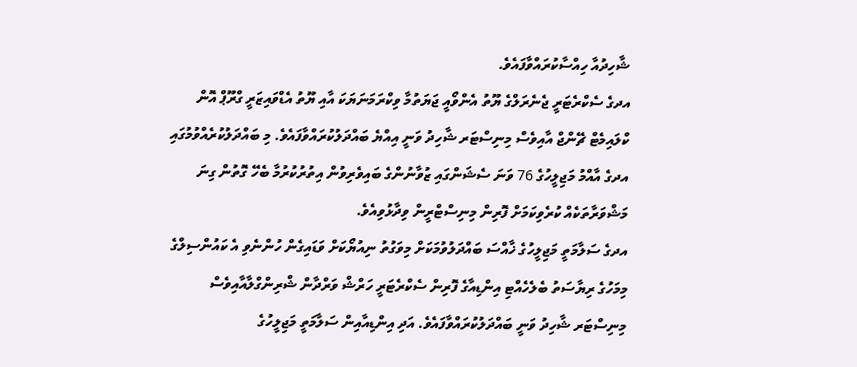ޝާހިދުއާ ހިއްސާކުރައްވާފައެވެ.
އދގެ ސެކްރެޓަރީ ޖެނެރަލްގެ ޔޫތު އެންވޯއީ ޖަޔަތުމާ ވިކްރަމަނަޔަކަ އާއި ޔޫތު އެޑްވައިޒަރީ ގްރޫޕް އޮން ކްލައިމެޓް ޗޭންޖް އާއިވެސް މިނިސްޓަރ ޝާހިދު ވަނީ އިއްޔެ ބައްދަލުކުރައްވާފައެވެ. މި ބައްދަލުކުރެއްވުމުގައި އދގެ އާއްމު މަޖިލީހުގެ 76 ވަނަ ސެޝަންގައި ޒުވާނުންގެ ބައިވެރިވުން އިތުރުކުރުމާ ބެހޭ ގޮތުން ގިނަ މަޝްވަރާތަކެއް ކުރެވިކަމަށް ފޮރިން މިނިސްޓްރީން ވިދާޅުވިއެވެ.
އދގެ ސަލާމަތީ މަޖިލީހުގެ ޚާއްސަ ބައްދަލުވުމަކަށް މިވަގުތު ނިއުޔޯކަށް ވަޑައިގެން ހުންނެވި އެ ކައުންސިލްގެ މިމަހުގެ ރިޔާސަތު ބެލެހެއްޓި އިންޑިއާގެ ފޮރިން ސެކްރެޓަރީ ހަރްޝް ވަރްދާން ޝްރިންގްލާއާއިވެސް މިނިސްޓަރ ޝާހިދު ވަނީ ބައްދަލުކުރައްވާފައެވެ. އަދި އިންޑިއާއިން ސަލާމަތީ މަޖިލީހުގެ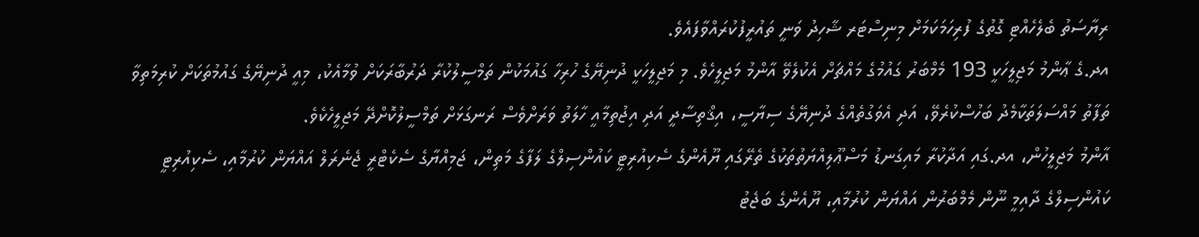ރިޔާސަތު ބެލެހެއްޓި ގޮތުގެ ފުރިހަމަކަމަށް މިނިސްޓަރ ޝާހިދު ވަނީ ތައުރީފުކުރައްވާފައެވެ.
އދ.ގެ ޢާންމު މަޖިލީހަކީ 193 މެމްބަރު ގައުމުގެ މައްޗަށް އެކުލެވޭ އާންމު މަޖިލީހެވެ. މި މަޖިލީހަކީ ދުނިޔޭގެ ހުރިހާ ގައުމަކުން ތަމްސީލުކުރާ ދަރުބާރަކަށް ވުމާއެކު، މިއީ ދުނިޔޭގެ ގައުމުތަކަށް ކުރިމަތިވާ ތަފާތު މައްސަލަތަކާމެދު ބަހުސްކުރެވޭ، އަދި އެވަގުތެއްގެ ދުނިޔޭގެ ސިޔާސީ، އިޤްތިސާދީ އަދި އިޖުތިމާއީ ހާލަތު ވަރަށްވެސް ރަނގަޅަށް ތަމްސީލުކޮށްދޭ މަޖިލީހެކެވެ.
އާންމު މަޖިލީހުން، އދ.ގައި އަދާކުރާ މައިގަނޑު މަސްޢޫލިއްޔަތުތަކުގެ ތެރޭގައި ޔޫއެންގެ ސެކިއުރިޓީ ކައުންސިލްގެ ލަފާގެ މަތިން، ޖަމިއްޔާގެ ސެކެޓްރީ ޖެނެރަލް އައްޔަން ކުރުމާއި، ސެކިއުރިޓީ ކައުންސިލްގެ ދާއިމީ ނޫން މެމްބަރުން އައްޔަން ކުރުމާއި، ޔޫއެންގެ ބަޖެޓު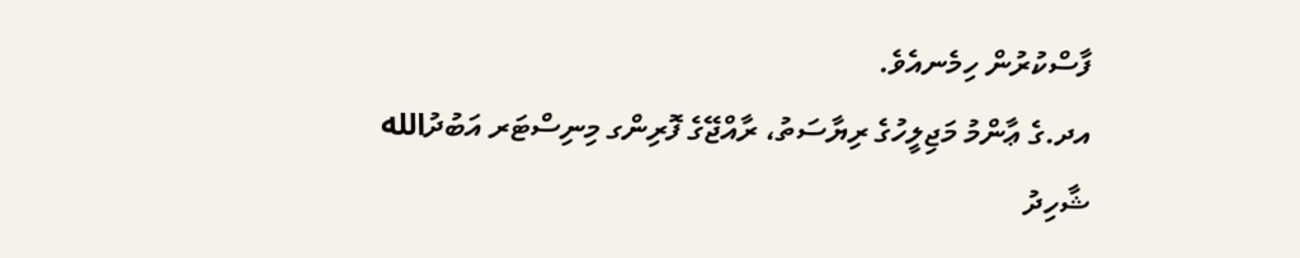ފާސްކުރުން ހިމެނއެވެ.
އދ.ގެ ޢާންމު މަޖިލީހުގެ ރިޔާސަތު، ރާއްޖޭގެ ފޮރިންގ މިނިސްޓަރ އަބުދުالله ޝާހިދު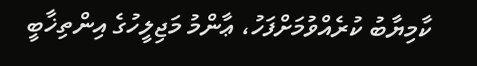ކާމިޔާބު ކުރެއްވުމަށްފަހު، ޢާންމު މަޖިލީހުގެ އިންތިޚާބީ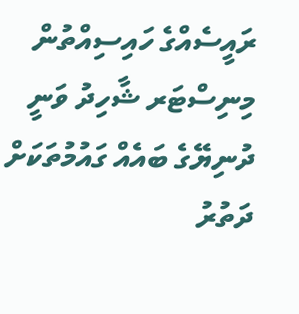ރައީސެއްގެ ހައިސިއްތުން މިނިސްޓަރ ޝާހިދު ވަނީ ދުނިޔޭގެ ބައެއް ގައުމުތަކަށް ދަތުރު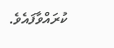ކުރައްވާފައެވެ.